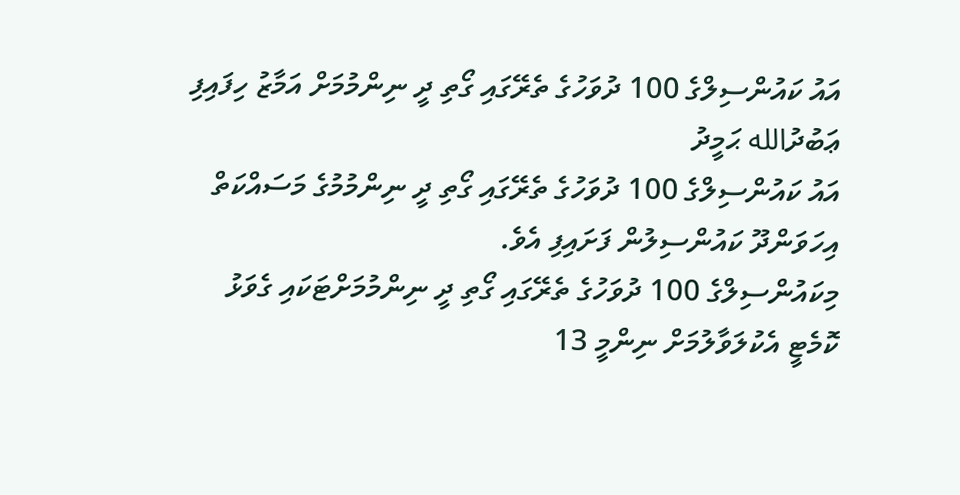އައު ކައުންސިލްގެ 100 ދުވަހުގެ ތެރޭގައި ގޯތި ދީ ނިންމުމަށް އަމާޒު ހިފައިފި
ޢަބުދުالله ޙަމީދު
އައު ކައުންސިލްގެ 100 ދުވަހުގެ ތެރޭގައި ގޯތި ދީ ނިންމުމުގެ މަސައްކަތް އިހަވަންދޫ ކައުންސިލުން ފަށައިފި އެވެ.
މިކައުންސިލްގެ 100 ދުވަހުގެ ތެރޭގައި ގޯތި ދީ ނިންމުމަށްޓަކައި ގެވަޅު ކޮމެޓީ އެކުލަވާލުމަށް ނިންމީ 13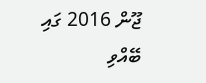ޖޫން 2016 ގައި ބޭއްވި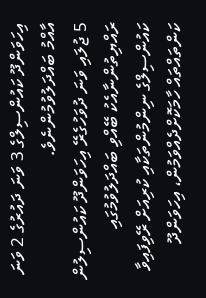އިހަވަންދޫ ކައުންސިލްގެ 3 ވަނަ ދައުރުގެ 2 ވަނަ އާއްމު ބައްދަލުވުމުންނެވެ.
5 ޖުލައި ވަނަ ދުވަހުގެރޭ އިހަވަންދޫ ކައުންސިލުން ރައްޔިތުންނާއެކު ބޭއްވި ބައްދަލުވުމުގައި ކައުންސިލްގެ ނިންމުންތަކާއި ކުރިއަށް ރޭވިފައިވާ ކަންތައްތައް ހާމަކޮށްދެއްވަމުން، އިހަވަންދޫ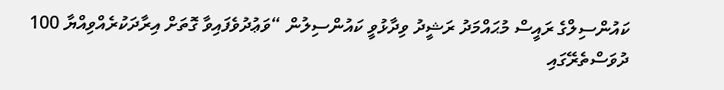ކައުންސިލްގެ ރައީސް މުޙައްމަދު ރަޝީދު ވިދާޅުވީ ކައުންސިލުން “ވަޢުދުވެފައިވާ ގޮތަށް އިރާދަކުރެއްވިއްޔާ 100 ދުވަސްތެރޭގައި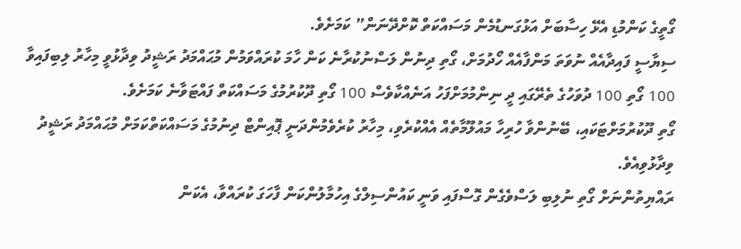ގޯތީގެ ކަންމުޑި އެޅޭ ހިސާބަށް އަޅުގަނޑުމެން މަސައްކަތް ކޮށްދޭނަން” ކަމަށެވެ.
ސިޔާސީ ފައިދާއެއް ނުވަތަ މަންފާއެއް ހޯދުމަށް، ގޯތި ދިނުން ލަސްނުކުރާނެ ކަން ހާމަ ކުރައްވަމުން މުޙައްމަދު ރަޝީދު ވިދާޅުވީ މިހާރު ލިބިފައިވާ 100 ގޯތި 100 ދުވަހުގެ ތެރޭގައި ދީ ނިންމުމަށްފަހު އަނެއްކާވެސް 100 ގޯތި ދޫކުރުމުގެ މަސައްކަތް ފައްޓަވާނެ ކަމަށެވެ.
ގޯތި ދޫކުރުމަށްޓަކައި، ބޭނުންވާ ހުރިހާ މައުލޫމާތެއް އެއްކުރެވި، މިހާރު ކުރެވެމުންދަނީ ޕޮއިންޓް ދިނުމުގެ މަސައްކަތްކަމަށް މުޙައްމަދު ރަޝީދު ވިދާޅުވިއެވެ.
ރައްޔިތުންނަށް ގޯތި ނުލިބި ލަސްވެގެން ގޮސްފައި ވަނީ ކައުންސިލްގެ އިހުމާލުންކަން ފާހަގަ ކުރައްވާ، އެކަން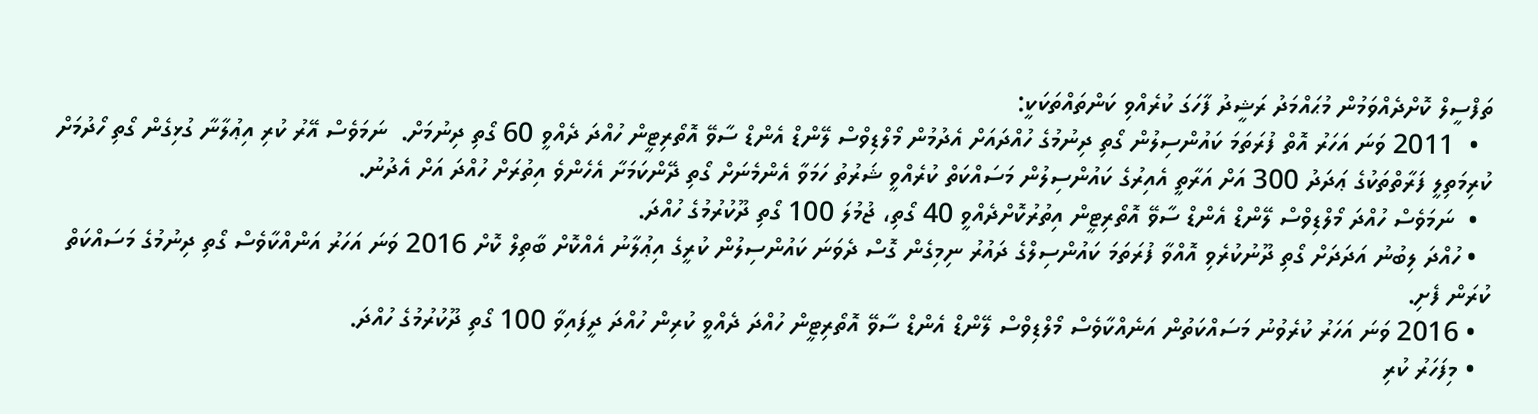ތަފްސީލް ކޮށްދެއްވަމުން މުޙައްމަދު ރަޝީދު ފާހަގަ ކުރެއްވި ކަންތައްތަކަކީ:
  •  2011 ވަނަ އަހަރު އޮތް ފުރަތަމަ ކައުންސިލުން ގޯތި ދިނުމުގެ ހުއްދައަށް އެދުމުން މޯލްޑިވްސް ލޭންޑް އެންޑް ސާވޭ އޮތޯރިޓީން ހުއްދަ ދެއްވީ 60 ގޯތި ދިނުމަށް.  ނަމަވެސް އޭރު ކުރި އިޢުލާނާ ގުޅިގެން ގޯތި ހޯދުމަށް ކުރިމަތިލީ ފަރާތްތަކުގެ ޢަދަދު 300 އަށް އަރާތީ އެއިރުގެ ކައުންސިލުން މަސައްކަތް ކުރެއްވީ ޝަރުތު ހަމަވާ އެންމެނަށް ގޯތި ދޭންކަމަށާ އެހެންވެ އިތުރަށް ހުއްދަ އަށް އެދުނު.
  •  ނަމަވެސް ހުއްދަ މޯލްޑިވްސް ލޭންޑް އެންޑް ސާވޭ އޮތޯރިޓީން އިތުރުކޮށްދެއްވީ 40 ގޯތި، ޖުމުލަ 100 ގޯތި ދޫކުރުމުގެ ހުއްދަ.
  • ހުއްދަ ލިބުނު އަދަދަށް ގޯތި ދޫނުކުރެވި އޮއްވާ ފުރަތަމަ ކައުންސިލްގެ ދައުރު ނިމިގެން ގޮސް ދެވަނަ ކައުންސިލުން ކުރީގެ އިޢުލާނު އެއްކޮށް ބާތިލް ކޮށް 2016 ވަނަ އަހަރު އަންއްކާވެސް ގޯތި ދިނުމުގެ މަސައްކަތް ކުރަން ފެށި.
  • 2016 ވަނަ އަހަރު ކުރެވުނު މަސައްކަތުން އަނެއްކާވެސް މޯލްޑިވްސް ލޭންޑް އެންޑް ސާވޭ އޮތޯރިޓީން ހުއްދަ ދެއްވީ ކުރިން ހުއްދަ ދީފައިވާ 100 ގޯތި ދޫކުރުމުގެ ހުއްދަ.
  • މިފަހަރު ކުރި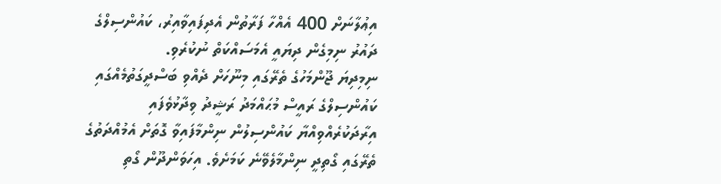އިޢުލާނަށް 400 އެއްހާ ފަރާތުން އެދިފައިވާއިރު، ކައުންސިލްގެ ދައުރު ނިމިގެން ދިޔައީ އެމަސައްކަތް ނުކުރެވި.
ނިމިދިޔަ ޖޫންމަހުގެ ތެރޭގައި މިނޫހަށް ދެއްވި ބަސްދީގަތުމެއްގައި ކައުންސިލްގެ ރައީސް މުޙައްމަދު ރަޝީދު ވިދާޅުވެފައި އިރާދަކުރެއްވިއްޔާ ކައުންސިލުން ނިންމާފައިވާ ގޮތަށް އެމުއްދަތުގެ ތެރޭގައި ގޯތިދީ ނިންމާލެވޭނެ ކަމަށެވެ. އިހަވަންދޫން ގޯތި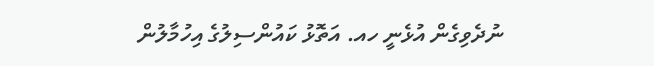ނުދެވިގެން އުޅެނީ ހއ. އަތޮޅު ކައުންސިލުގެ އިހުމާލުން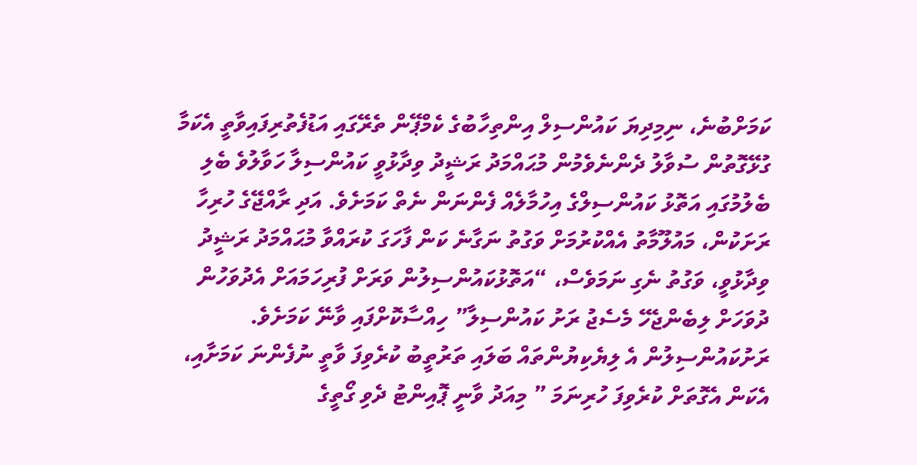ކަމަށްބުނެ، ނިމިދިޔަ ކައުންސިލް އިންތިހާބުގެ ކެމްޕޭން ތެރޭގައި އަޑުފެތުރިފައިވާތީ އެކަމާ ގުޅޭގޮތުން ސުވާލު ދެންނެވެމުން މުޙައްމަދު ރަޝީދު ވިދާޅުވީ ކައުންސިލާ ހަވާލުވެ ބެލި ބެލުމުގައި އަތޮޅު ކައުންސިލްގެ އިހުމާލެއް ފެންނަން ނެތް ކަމަށެވެ. އަދި ރާއްޖޭގެ ހުރިހާ ރަށަކުން، މައުލޫމާތު އެއްކުރުމަށް ވަގުތު ނަގާނެ ކަން ފާހަގަ ކުރައްވާ މުޙައްމަދު ރަޝީދު ވިދާޅުވީ، ވަގުތު ނެގި ނަމަވެސް، “އަތޮޅުކައުންސިލުން ވަރަށް ފުރިހަމައަށް އެދުވަހުން ދުވަހަށް ލިބެންޖެހޭ މެސެޖު ރަށު ކައުންސިލާ” ހިއްސާކޮށްފައި ވާނޭ ކަމަށެވެ. ރަށުކައުންސިލުން އެ ލިޔެކިޔުންތައް ބަލައި ތަރުތީބު ކުރެވިފަ ވާތީ ނުފެންނަ ކަމަށާއި، އެކަން އެގޮތަށް ކުރެވިފަ ހުރިނަމަ ” މިއަދު ވާނީ ޕޮއިންޓު ދެވި ގޯތީގެ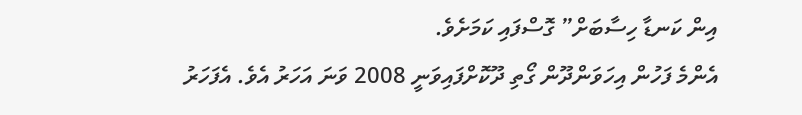އިން ކަނޑާ ހިސާބަށް” ގޮސްފައި ކަމަށެވެ.
އެންމެ ފަހުން އިހަވަންދޫން ގޯތި ދޫކޮށްފައިވަނީ 2008 ވަނަ އަހަރު އެވެ. އެފަހަރު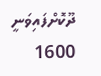ދޫކޮށްފައިވަނީ 1600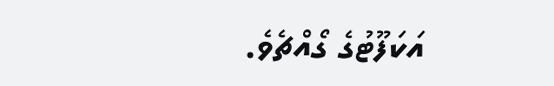އަކަފޫޓުގެ ގޯއްޗެވެ.